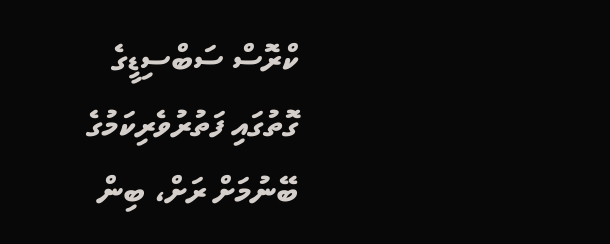ކްރޮސް ސަބްސިޑީގެ ގޮތުގައި ފަތުރުވެރިކަމުގެ ބޭނުމަށް ރަށް، ބިން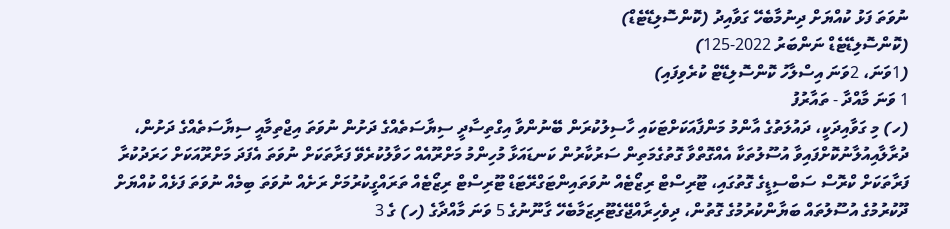ނުވަތަ ފަޅު ކުއްޔަށް ދިނުމާބެހޭ ގަވާއިދު (ކޮންސޮލިޑޭޓެޑް)
(ކޮންސޮލިޑޭޓެޑް ނަންބަރު 2022-125)
(1ވަނަ، 2ވަނަ އިސްލާހު ކޮންސޮލިޑޭޓް ކުރެވިފައި)
1 ވަނަ މާއްދާ - ތައާރުފު
(ހ) މި ގަވާއިދަކީ، ދައުލަތުގެ އާންމު މަންފާއަކަށްޓަކައި ހާސިލުކުރަން ބޭނުންވާ އިގްތިސާދީ ސިޔާސަތެއްގެ ދަށުން ނުވަތަ އިޖްތިމާއީ ސިޔާސަތެއްގެ ދަށުން، ދުރާލާއިއުލާނުކޮށްފައިވާ އުސޫލުތަކާ އެއްގޮތްވާ ގޮތުގެމަތިން ސަރުކާރުން ކަނޑައަޅާ މުހިންމު މަށްރޫއެއް ހަވާލުކުރެވޭ ފަރާތަކަށް ނުވަތަ އެފަދަ މަށްރޫއަކަށް ހަރަދުކުރާ ފަރާތަކަށް ކްރޮސް ސަބްސިޑީގެ ގޮތުގައި، ޓޫރިސްޓް ރިޒޯޓެއް ނުވަތައިންޓަގްރޭޓަޑް ޓޫރިސްޓް ރިޒޯޓެއް ތަރައްގީކުރުމަށް ރަށެއް ނުވަތަ ބިމެއް ނުވަތަ ފަޅެއް ކުއްޔަށް ދޫކުރުމުގެ އުސޫލުތައް ބަޔާންކުރުމުގެ ގޮތުން، ދިވެހިރާއްޖޭގެޓޫރިޒަމާބެހޭ ގާނޫނުގެ 5 ވަނަ މާއްދާގެ (ހ) ގެ 3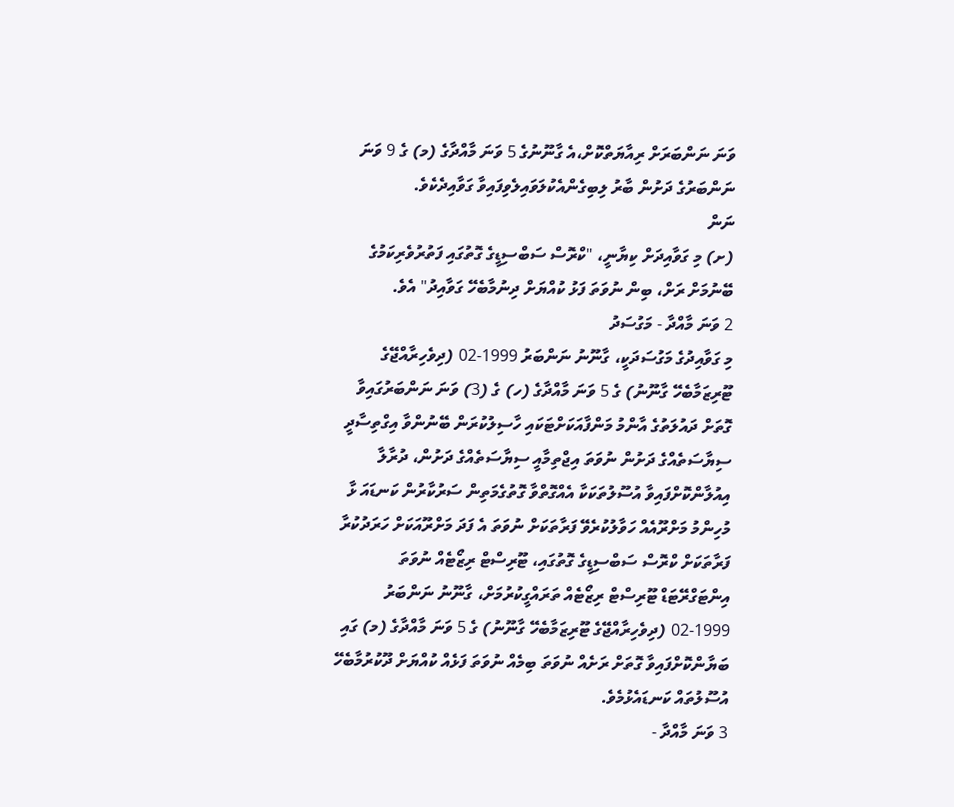ވަނަ ނަންބަރަށް ރިއާޔަތްކޮށް،އެ ގާނޫނުގެ 5 ވަނަ މާއްދާގެ (މ) ގެ 9 ވަނަ ނަންބަރުގެ ދަށުން ބާރު ލިބިގެންއެކުލަވައިލެވިފައިވާ ގަވާއިދެކެވެ.
ނަން
(ށ) މި ގަވާއިދަށް ކިޔާނީ، "ކްރޮސް ސަބްސިޑީގެ ގޮތުގައި ފަތުރުވެރިކަމުގެ ބޭނުމަށް ރަށް، ބިން ނުވަތަ ފަޅު ކުއްޔަށް ދިނުމާބެހޭ ގަވާއިދު" އެވެ.
2 ވަނަ މާއްދާ - މަގުސަދު
މި ގަވާއިދުގެ މަގުސަދަކީ، ގާނޫނު ނަންބަރު 1999-02 (ދިވެހިރާއްޖޭގެ ޓޫރިޒަމާބެހޭ ގާނޫނު) ގެ 5 ވަނަ މާއްދާގެ (ހ) ގެ (3) ވަނަ ނަންބަރުގައިވާ ގޮތަށް ދައުލަތުގެ އާންމު މަންފާއަކަށްޓަކައި ހާސިލުކުރަން ބޭނުންވާ އިގްތިސާދީ ސިޔާސަތެއްގެ ދަށުން ނުވަތަ އިޖްތިމާއީ ސިޔާސަތެއްގެ ދަށުން، ދުރާލާ އިއުލާންކޮށްފައިވާ އުސޫލުތަކަކާ އެއްގޮތްވާ ގޮތުގެމަތިން ސަރުކާރުން ކަނޑައަ ޅާ މުހިންމު މަށްރޫއެއް ހަވާލުކުރެވޭ ފަރާތަކަށް ނުވަތަ އެ ފަދަ މަށްރޫއަކަށް ހަރަދުކުރާ ފަރާތަކަށް ކްރޮސް ސަބްސިޑީގެ ގޮތުގައި، ޓޫރިސްޓް ރިޒޯޓެއް ނުވަތަ އިންޓަގްރޭޓަޑް ޓޫރިސްޓް ރިޒޯޓެއް ތަރައްގީކުރުމަށް، ގާނޫނު ނަންބަރު 1999-02 (ދިވެހިރާއްޖޭގެ ޓޫރިޒަމާބެހޭ ގާނޫނު) ގެ 5 ވަނަ މާއްދާގެ (މ) ގައި ބަޔާންކޮށްފައިވާ ގޮތަށް ރަށެއް ނުވަތަ ބިމެއް ނުވަތަ ފަޅެއް ކުއްޔަށް ދޫކުރުމާބެހޭ އުސޫލުތައް ކަނޑައެޅުމެވެ.
3 ވަނަ މާއްދާ -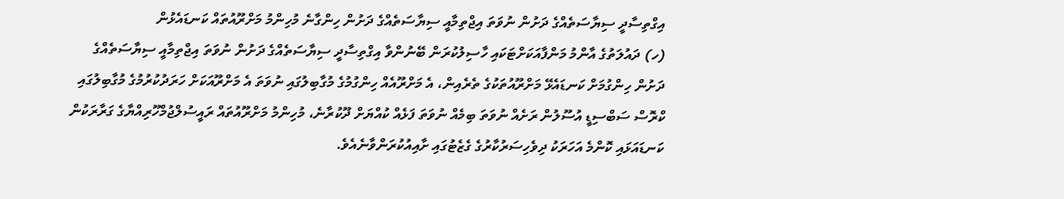އިގްތިސާދީ ސިޔާސަތެއްގެ ދަށުން ނުވަތަ އިޖްތިމާއީ ސިޔާސަތެއްގެ ދަށުން ހިންގާނެ މުހިންމު މަށްރޫއުތައް ކަނޑައެޅުން
(ހ) ދައުލަތުގެ އާންމު މަންފާއަކަށްޓަކައި ހާސިލުކުރަން ބޭނުންވާ އިގްތިސާދީ ސިޔާސަތެއްގެ ދަށުން ނުވަތަ އިޖްތިމާއީ ސިޔާސަތެއްގެ ދަށުން ހިންގުމަށް ކަނޑައެޅޭ މަށްރޫއުތަކުގެ ތެރެއިން، އެ މަށްރޫއެއް ހިންގުމުގެ މުގާބިލުގައި ނުވަތަ އެ މަށްރޫއަކަށް ހަރަދުކުރުމުގެ މުގާބިލުގައި ކްރޮސް ސަބްސިޑީ އުސޫލުން ރަށެއް ނުވަތަ ބިމެއް ނުވަތަ ފަޅެއް ކުއްޔަށް ދޫކުރާނެ، މުހިންމު މަށްރޫއުތައް ރައީސުލްޖުމްހޫރިއްޔާގެ ގަރާރަކުން ކަނޑައަޅައި ކޮންމެ އަހަރަކު ދިވެހިސަރުކާރުގެ ގެޒެޓުގައި ށާއިއުކުރަންވާނެއެވެ.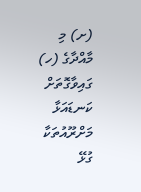(ށ) މި މާއްދާގެ (ހ) ގައިވާގޮތަށް ކަނޑައަޅާ މަށްރޫއުތަކާ ގުޅޭ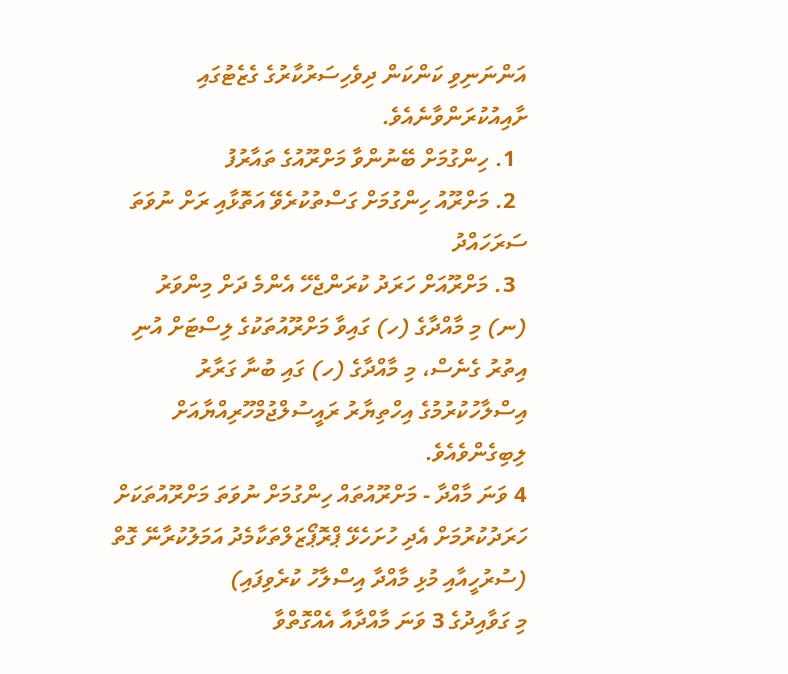އަންނަނިވި ކަންކަން ދިވެހިސަރުކާރުގެ ގެޒެޓުގައި ށާއިއުކުރަންވާނެއެވެ.
  1. ހިންގުމަށް ބޭނުންވާ މަށްރޫއުގެ ތައާރުފު
  2. މަށްރޫއު ހިންގުމަށް ގަސްތުކުރެވޭ އަތޮޅާއި ރަށް ނުވަތަ ސަރަހައްދު
  3. މަށްރޫއަށް ހަރަދު ކުރަންޖެހޭ އެންމެ ދަށް މިންވަރު
(ނ) މި މާއްދާގެ (ހ) ގައިވާ މަށްރޫއުތަކުގެ ލިސްޓަށް އުނި އިތުރު ގެނެސް، މި މާއްދާގެ (ހ) ގައި ބުނާ ގަރާރު އިސްލާހުކުރުމުގެ އިހްތިޔާރު ރައީސުލްޖުމްހޫރިއްޔާއަށް ލިބިގެންވެއެވެ.
4 ވަނަ މާއްދާ - މަށްރޫއުތައް ހިންގުމަށް ނުވަތަ މަށްރޫއުތަކަށް ހަރަދުކުރުމަށް އެދި ހުށަހެޅޭ ޕްރޮޕޯޒަލްތަކާމެދު އަމަލުކުރާނޭ ގޮތް (ސުރުހީއާއި މުޅި މާއްދާ އިސްލާހު ކުރެވިފައި)
މި ގަވާއިދުގެ 3 ވަނަ މާއްދާއާ އެއްގޮތްވާ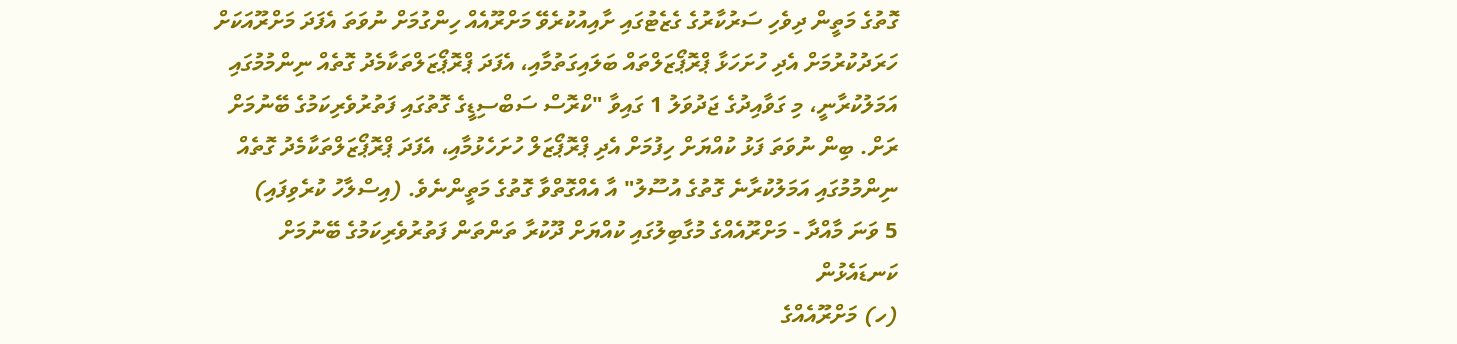ގޮތުގެ މަތީން ދިވެހި ސަރުކާރުގެ ގެޒެޓުގައި ށާއިއުކުރެވޭ މަށްރޫއެއް ހިންގުމަށް ނުވަތަ އެފަދަ މަށްރޫއަކަށް ހަރަދުކުރުމަށް އެދި ހުށަހަޅާ ޕްރޮޕޯޒަލްތައް ބަލައިގަތުމާއި، އެފަދަ ޕްރޮޕޯޒަލްތަކާމެދު ގޮތެއް ނިންމުމުގައި އަމަލުކުރާނީ، މި ގަވާއިދުގެ ޖަދުވަލު 1 ގައިވާ "ކްރޮސް ސަބްސިޑީގެ ގޮތުގައި ފަތުރުވެރިކަމުގެ ބޭނުމަށް ރަށް. ބިން ނުވަތަ ފަޅު ކުއްޔަށް ހިފުމަށް އެދި ޕްރޮޕޯޒަލް ހުށަހެޅުމާއި، އެފަދަ ޕްރޮޕޯޒަލްތަކާމެދު ގޮތެއް ނިންމުމުގައި އަމަލުކުރާނެ ގޮތުގެ އުސޫލު" އާ އެއްގޮތްވާ ގޮތުގެ މަތީންނެވެ. (އިސްލާހު ކުރެވިފައި)
5 ވަނަ މާއްދާ - މަށްރޫއެއްގެ މުގާބިލުގައި ކުއްޔަށް ދޫކުރާ ތަންތަން ފަތުރުވެރިކަމުގެ ބޭނުމަށް ކަނޑައެޅުން
(ހ) މަށްރޫއެއްގެ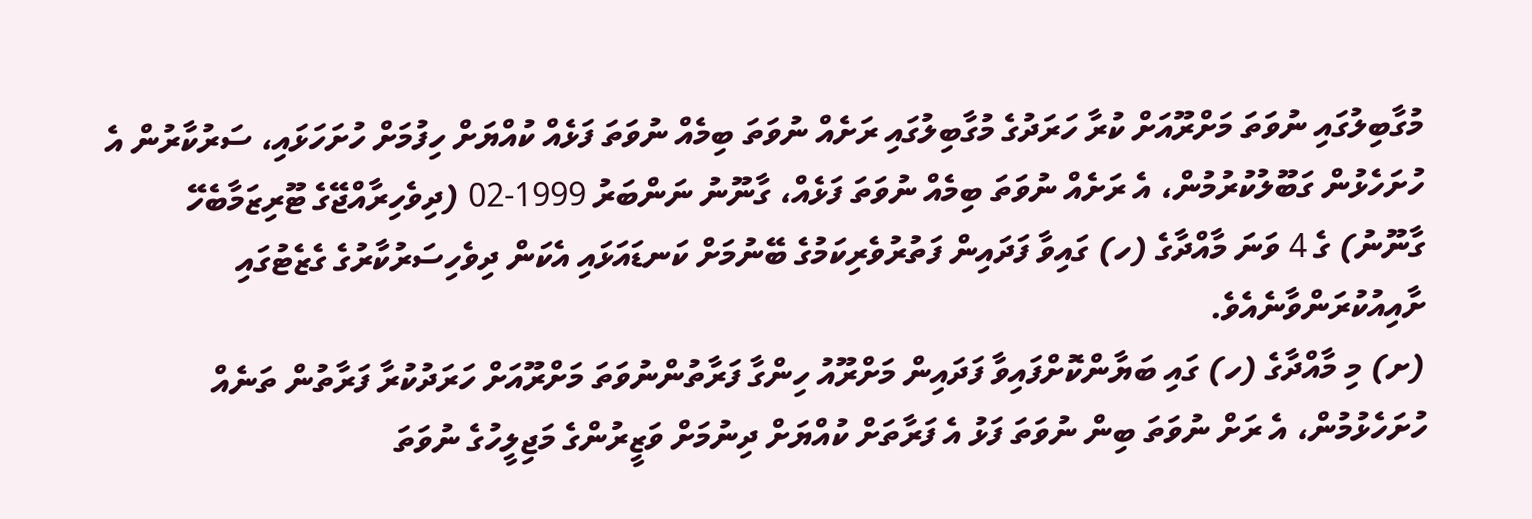މުގާބިލުގައި ނުވަތަ މަށްރޫއަށް ކުރާ ހަރަދުގެ މުގާބިލުގައި ރަށެއް ނުވަތަ ބިމެއް ނުވަތަ ފަޅެއް ކުއްޔަށް ހިފުމަށް ހުށަހަޅައި، ސަރުކާރުން އެ ހުށަހެޅުން ގަބޫލުކުރުމުން، އެ ރަށެއް ނުވަތަ ބިމެއް ނުވަތަ ފަޅެއް، ގާނޫނު ނަންބަރު 1999-02 (ދިވެހިރާއްޖޭގެ ޓޫރިޒަމާބެހޭ ގާނޫނު) ގެ 4 ވަނަ މާއްދާގެ (ހ) ގައިވާ ފަދައިން ފަތުރުވެރިކަމުގެ ބޭނުމަށް ކަނޑައަޅައި އެކަން ދިވެހިސަރުކާރުގެ ގެޒެޓުގައި ށާއިއުކުރަންވާނެއެވެ.
(ށ) މި މާއްދާގެ (ހ) ގައި ބަޔާންކޮށްފައިވާ ފަދައިން މަށްރޫއު ހިންގާ ފަރާތުންނުވަތަ މަށްރޫއަށް ހަރަދުކުރާ ފަރާތުން ތަނެއް ހުށަހެޅުމުން، އެ ރަށް ނުވަތަ ބިން ނުވަތަ ފަޅު އެ ފަރާތަށް ކުއްޔަށް ދިނުމަށް ވަޒީރުންގެ މަޖިލީހުގެ ނުވަތަ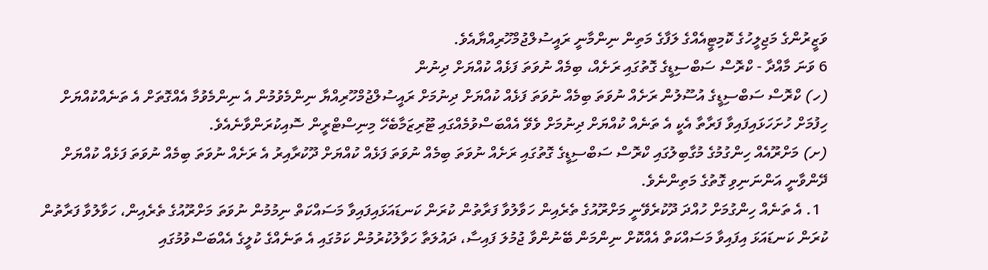ވަޒީރުންގެ މަޖިލީހުގެ ކޮމިޓީއެއްގެ ލަފާގެ މަތިން ނިންމާނީ ރައީސުލްޖުމްހޫރިއްޔާއެވެ.
6 ވަނަ މާއްދާ - ކްރޮސް ސަބްސިޑީގެ ގޮތުގައި ރަށެއް، ބިމެއް ނުވަތަ ފަޅެއް ކުއްޔަށް ދިނުން
(ހ) ކްރޮސް ސަބްސިޑީގެ އުސޫލުން ރަށެއް ނުވަތަ ބިމެއް ނުވަތަ ފަޅެއް ކުއްޔަށް ދިނުމަށް ރައީސުލްޖުމްހޫރިއްޔާ ނިންމެވުމުން އެ ނިންމެވުމާ އެއްގޮތަށް އެ ތަނެއްކުއްޔަށް ހިފުމަށް ހުށަހަޅައިފައިވާ ފަރާތާ އެކީ އެ ތަނެއް ކުއްޔަށް ދިނުމަށް ވެވޭ އެއްބަސްވުމެއްގައި ޓޫރިޒަމާބެހޭ މިނިސްޓްރީން ސޮއިކުރަންވާނެއެވެ.
(ށ) މަށްރޫއެއް ހިންގުމުގެ މުގާބިލުގައި ކްރޮސް ސަބްސިޑީގެ ގޮތުގައި ރަށެއް ނުވަތަ ބިމެއް ނުވަތަ ފަޅެއް ކުއްޔަށް ދޫކުރާއިރު އެ ރަށެއް ނުވަތަ ބިމެއް ނުވަތަ ފަޅެއް ކުއްޔަށް ދޭންވާނީ އަންނަނިވި ގޮތުގެ މަތިންނެވެ.
  1. އެ ތަނެއް ހިންގުމަށް ހުއްދަ ދޫކުރެވޭނީ މަށްރޫއުގެ ތެރެއިން ހަވާލުވާ ފަރާތުން ކުރަން ކަނޑައަޅައިފައިވާ މަސައްކަތް ނިމުމުން ނުވަތަ މަށްރޫއުގެ ތެރެއިން، ހަވާލުވާ ފަރާތުން ކުރަން ކަނޑައަޅަ އިފައިވާ މަސައްކަތް އެއްކޮށް ނިންމަން ބޭނުންވާ ޖުމުލަ ފައިސާ، ދައުލަތާ ހަވާލުކުރުމުން ކަމުގައި އެ ތަނެއްގެ ކުލީގެ އެއްބަސްވުމުގައި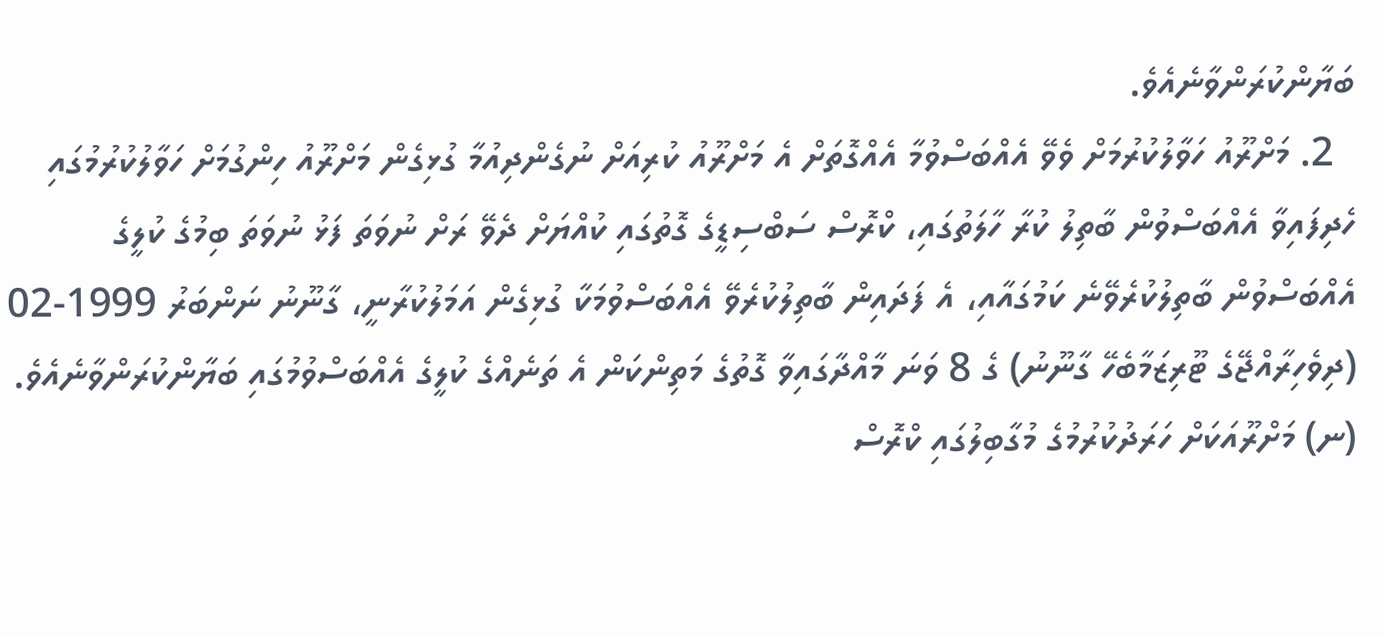ބަޔާންކުރަންވާނެއެވެ.
  2. މަށްރޫއު ހަވާލުކުރުމަށް ވެވޭ އެއްބަސްވުމާ އެއްގޮތަށް އެ މަށްރޫއު ކުރިއަށް ނުގެންދިއުމާ ގުޅިގެން މަށްރޫއު ހިންގުމަށް ހަވާލުކުރުމުގައި ހެދިފައިވާ އެއްބަސްވުން ބާތިލު ކުރާ ހާލަތުގައި، ކްރޮސް ސަބްސިޑީގެ ގޮތުގައި ކުއްޔަށް ދެވޭ ރަށް ނުވަތަ ފަޅު ނުވަތަ ބިމުގެ ކުލީގެ އެއްބަސްވުން ބާތިލުކުރެވޭނެ ކަމުގައާއި، އެ ފަދައިން ބާތިލުކުރެވޭ އެއްބަސްވުމަކާ ގުޅިގެން އަމަލުކުރާނީ، ގާނޫނު ނަންބަރު 1999-02  (ދިވެހިރާއްޖޭގެ ޓޫރިޒަމާބެހޭ ގާނޫނު) ގެ 8 ވަނަ މާއްދާގައިވާ ގޮތުގެ މަތިންކަން އެ ތަނެއްގެ ކުލީގެ އެއްބަސްވުމުގައި ބަޔާންކުރަންވާނެއެވެ.
(ނ) މަށްރޫއަކަށް ހަރަދުކުރުމުގެ މުގާބިލުގައި ކްރޮސް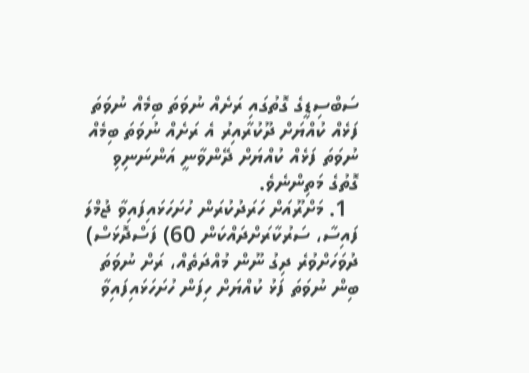ސަބްސިޑީގެ ގޮތުގައި ރަށެއް ނުވަތަ ބިމެއް ނުވަތަ ފަޅެއް ކުއްޔަށް ދޫކުރާއިރު އެ ރަށެއް ނުވަތަ ބިމެއް ނުވަތަ ފަޅެއް ކުއްޔަށް ދޭންވާނީ އަންނަނިވި ގޮތުގެ މަތިންނެވެ.
  1. މަށްރޫއަށް ހަރަދުކުރަން ހުށަހަޅައިފައިވާ ޖުމްލަ ފައިސާ، ސަރުކާރަށްދައްކަން 60) ފަސްދޮޅަސް) ދުވަހަށްވުރެ ދިގު ނޫން މުއްދަތެއް، ރަށް ނުވަތަ ބިން ނުވަތަ ފަޅު ކުއްޔަށް ހިފަން ހުށަހަޅައިފައިވާ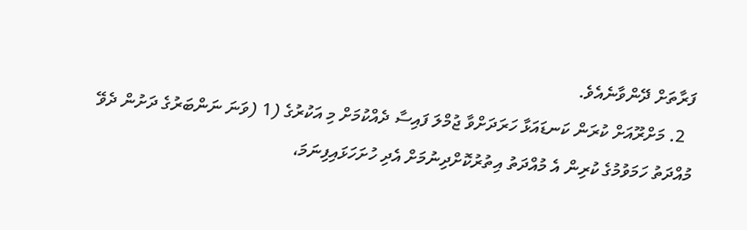ފަރާތަށް ދޭންވާނެއެވެ.
  2. މަށްރޫއަށް ކުރަން ކަނޑައަޅާ ހަރަދަށްވާ ޖުމްލަ ފައިސާ ދެއްކުމަށް މި އަކުރުގެ (1 (ވަނަ ނަންބަރުގެ ދަށުން ދެވޭ މުއްދަތު ހަމަވުމުގެ ކުރިން އެ މުއްދަތު އިތުރުކޮށްދިނުމަށް އެދި ހުށަހަޅައިފިނަމަ،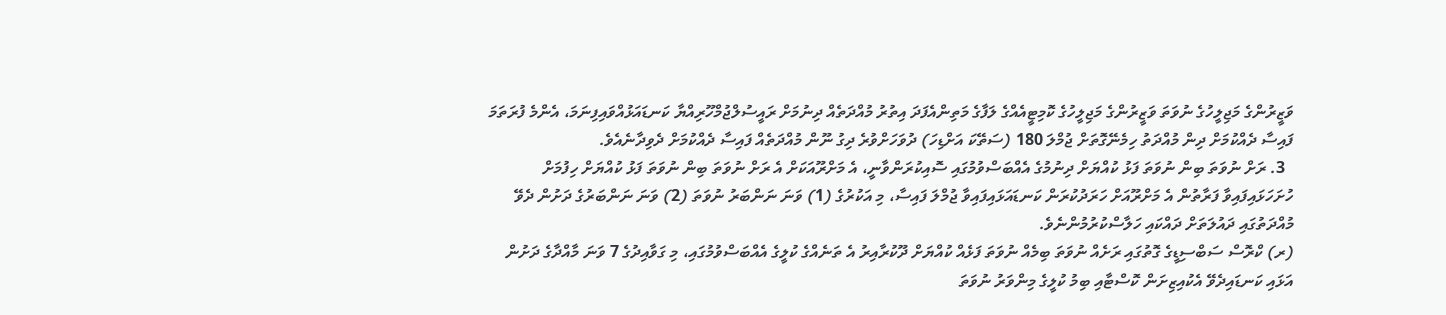ވަޒީރުންގެ މަޖިލީހުގެ ނުވަތަ ވަޒީރުންގެ މަޖިލީހުގެ ކޮމިޓީއެއްގެ ލަފާގެ މަތިންއެފަދަ އިތުރު މުއްދަތެއް ދިނުމަށް ރައީސުލްޖުމްހޫރިއްޔާ ކަނޑައަޅުއްވައިފިނަމަ، އެންމެ ފުރަތަމަ ފައިސާ ދެއްކުމަށް ދިން މުއްދަތު ހިމެނޭގޮތަށް ޖުމްލަ 180 (ސަތޭކަ އަށްޑިހަ) ދުވަހަށްވުރެ ދިގު ނޫން މުއްދަތެއް ފައިސާ ދެއްކުމަށް ދެވިދާނެއެވެ.
  3. ރަށް ނުވަތަ ބިން ނުވަތަ ފަޅު ކުއްޔަށް ދިނުމުގެ އެއްބަސްވުމުގައި ސޮއިކުރަންވާނީ، އެ މަށްރޫއަކަށް އެ ރަށް ނުވަތަ ބިން ނުވަތަ ފަޅު ކުއްޔަށް ހިފުމަށް ހުށަހަޅައިފައިވާ ފަރާތުން އެ މަށްރޫއަށް ހަރަދުކުރަން ކަނޑައަޅައިފައިވާ ޖުމްލަ ފައިސާ، މި އަކުރުގެ (1) ވަނަ ނަންބަރު ނުވަތަ (2) ވަނަ ނަންބަރުގެ ދަށުން ދެވޭ މުއްދަތުގައި ދައުލަތަށް ދައްކައި ހަލާސްކުރުމުންނެވެ.
(ރ) ކްރޮސް ސަބްސިޑީގެ ގޮތުގައި ރަށެއް ނުވަތަ ބިމެއް ނުވަތަ ފަޅެއް ކުއްޔަށް ދޫކުރާއިރު އެ ތަނެއްގެ ކުލީގެ އެއްބަސްވުމުގައި، މި ގަވާއިދުގެ 7 ވަނަ މާއްދާގެ ދަށުން އަޅައި ކަނޑައިދެވޭ އެކުއިޒިށަން ކޮސްޓާއި ބިމު ކުލީގެ މިންވަރު ނުވަތަ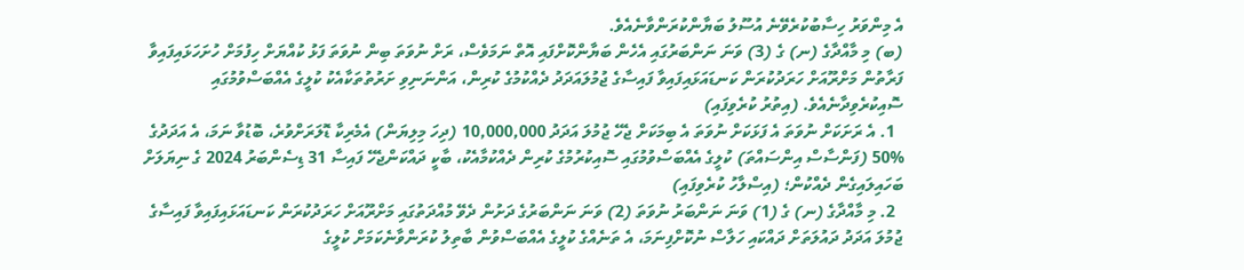އެ މިންވަރު ހިސާބުކުރެވޭނެ އުސޫލު ބަޔާންކުރަންވާނެއެވެ.
(ބ) މި މާއްދާގެ (ނ) ގެ (3) ވަނަ ނަންބަރުގައި އެހެން ބަޔާންކޮށްފައި އޮތް ނަމަވެސް، ރަށް ނުވަތަ ބިން ނުވަތަ ފަޅު ކުއްޔަށް ހިފުމަށް ހުށަހަޅައިފައިވާ ފަރާތުން މަށްރޫއަށް ހަރަދުކުރަން ކަނޑައަޅައިފައިވާ ފައިސާގެ ޖުމުލައަދަދު ދެއްކުމުގެ ކުރިން، އަންނަނިވި ށަރުތުތަކާއެކު ކުލީގެ އެއްބަސްވުމުގައި ސޮއިކުރެވިދާނެއެވެ. (އިތުރު ކުރެވިފައި)
  1. އެ ރަށަކަށް ނުވަތަ އެ ފަޅަކަށް ނުވަތަ އެ ބިމަކަށް ޖެހޭ ޖުމުލަ އަދަދު 10,000,000 (ދިހަ މިލިޔަން) އެމެރިކާ ޑޮލަރަށްވުރެ، ބޮޑުވާ ނަމަ، އެ އަދަދުގެ %50 (ފަންސާސް އިންސައްތަ) ކުލީގެ އެއްބަސްވުމުގައި ސޮއިކުރުމުގެ ކުރިން ދެއްކުމާއެކު، ބާކީ ދައްކަންޖެހޭ ފައިސާ 31 ޑިސެންބަރު 2024 ގެ ނިޔަލަށް ބަހައިލައިގެން ދެއްކުން؛ (އިސްލާހު ކުރެވިފައި)
  2. މި މާއްދާގެ (ނ) ގެ (1) ވަނަ ނަންބަރު ނުވަތަ (2) ވަނަ ނަންބަރުގެ ދަށުން ދެވޭ މުއްދަތުގައި މަށްރޫއަށް ހަރަދުކުރަން ކަނޑައަޅައިފައިވާ ފައިސާގެ ޖުމުލަ އަދަދު ދައުލަތަށް ދައްކައި ހަލާސް ނުކޮށްފިނަމަ، އެ ތަނެއްގެ ކުލީގެ އެއްބަސްވުން ބާތިލު ކުރަންވާނެކަމަށް ކުލީގެ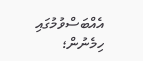އެއްބަސްވުމުގައި ހިމެނުން؛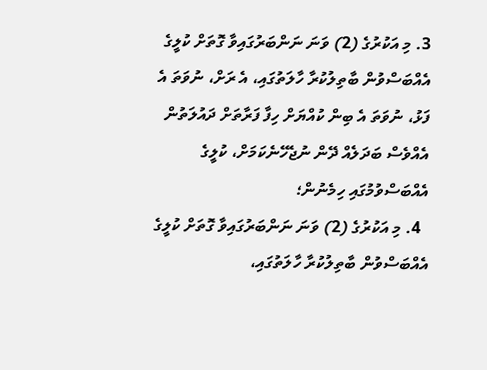3. މި އަކުރުގެ (2) ވަނަ ނަންބަރުގައިވާ ގޮތަށް ކުލީގެ އެއްބަސްވުން ބާތިލުކުރާ ހާލަތުގައި، އެ ރަށް، ނުވަތަ އެ ފަޅު، ނުވަތަ އެ ބިން ކުއްޔަށް ހިފާ ފަރާތަށް ދައުލަތުން އެއްވެސް ބަދަލެއް ދޭން ނުޖެހޭނެކަމަށް، ކުލީގެ އެއްބަސްވުމުގައި ހިމެނުން؛
  4. މި އަކުރުގެ (2) ވަނަ ނަންބަރުގައިވާ ގޮތަށް ކުލީގެ އެއްބަސްވުން ބާތިލުކުރާ ހާލަތުގައި،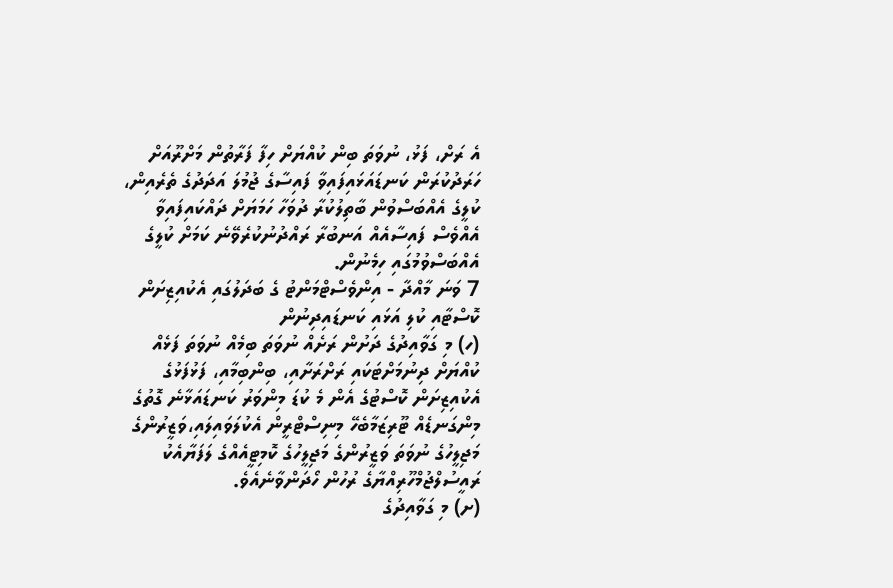އެ ރަށް، ފަޅު، ނުވަތަ ބިން ކުއްޔަށް ހިފާ ފަރާތުން މަށްރޫއަށް ހަރަދުކުރަން ކަނޑައަޅައިފައިވާ ފައިސާގެ ޖުމުލަ އަދަދުގެ ތެރެއިން، ކުލީގެ އެއްބަސްވުން ބާތިލުކުރާ ދުވަހާ ހަމަޔަށް ދައްކައިފައިވާ އެއްވެސް ފައިސާއެއް އަނބުރާ ރައްދުނުކުރެވޭނެ ކަމަށް ކުލީގެ އެއްބަސްވުމުގައި ހިމެނުން.
7 ވަނަ މާއްދާ - އިންވެސްޓްމަންޓު ގެ ބަދަލުގައި އެކުއިޒިށަން ކޮސްޓާއި ކުލި އަޅައި ކަނޑައިދިނުން
(ހ) މި ގަވާއިދުގެ ދަށުން ރަށެއް ނުވަތަ ބިމެއް ނުވަތަ ފަޅެއް ކުއްޔަށް ދިނުމަށްޓަކައި ރަށްރަށާއި، ބިންބިމާއި، ފަޅުފަޅުގެ އެކުއިޒިށަން ކޮސްޓުގެ އެން މެ ކުޑަ މިންވަރު ކަނޑައަޅާނެ ގޮތުގެ މިންގަނޑެއް ޓޫރިޒަމާބެހޭ މިނިސްޓްރީން އެކުލަވައިލައި،ވަޒީރުންގެ މަޖިލީހުގެ ނުވަތަ ވަޒީރުންގެ މަޖިލީހުގެ ކޮމިޓީއެއްގެ ލަފަޔާއެކު ރައީސުލްޖުމްހޫރިއްޔާގެ ރުހުން ހޯދަންވާނެއެވެ.
(ށ) މި ގަވާއިދުގެ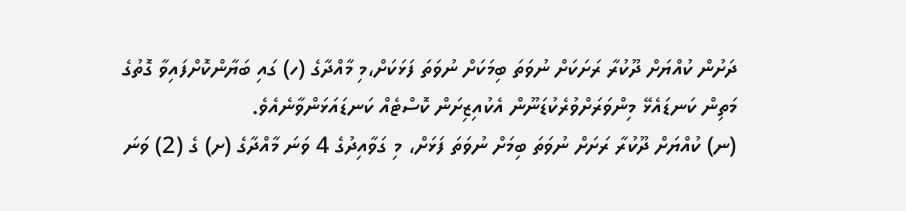ދަށުން ކުއްޔަށް ދޫކުރާ ރަށަކަށް ނުވަތަ ބިމަކަށް ނުވަތަ ފަޅަކަށް،މި މާއްދާގެ (ހ) ގައި ބަޔާންކޮށްފައިވާ ގޮތުގެ މަތިން ކަނޑައެޅޭ މިންވަރަށްވުރެކުޑަނޫން އެކުއިޒިށަން ކޮސްޓެއް ކަނޑައަޅަންވާނެއެވެ.
(ނ) ކުއްޔަށް ދޫކުރާ ރަށަށް ނުވަތަ ބިމަށް ނުވަތަ ފަޅަށް، މި ގަވާއިދުގެ 4 ވަނަ މާއްދާގެ (ށ) ގެ (2) ވަނަ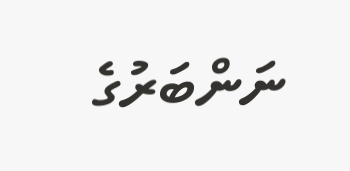ނަންބަރުގެ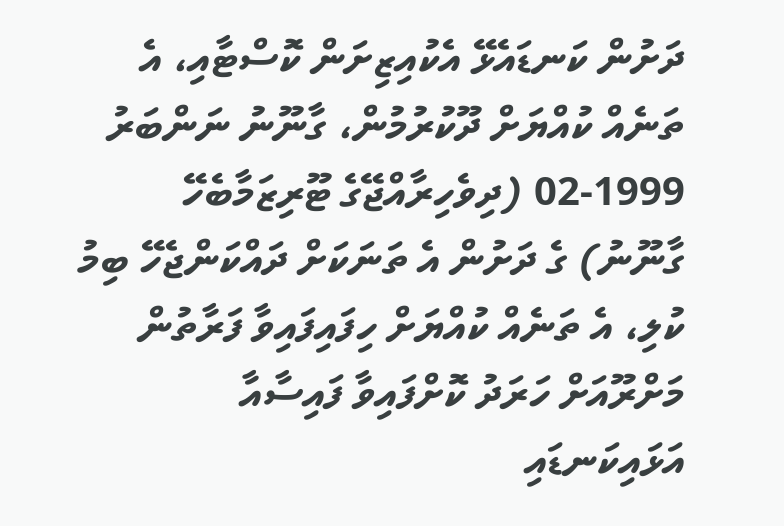ދަށުން ކަނޑައެޅޭ އެކުއިޒިށަން ކޮސްޓާއި، އެ ތަނެއް ކުއްޔަށް ދޫކުރުމުން، ގާނޫނު ނަންބަރު 1999-02 (ދިވެހިރާއްޖޭގެ ޓޫރިޒަމާބެހޭ ގާނޫނު) ގެ ދަށުން އެ ތަނަކަށް ދައްކަންޖެހޭ ބިމު ކުލި، އެ ތަނެއް ކުއްޔަށް ހިފައިފައިވާ ފަރާތުން މަށްރޫއަށް ހަރަދު ކޮށްފައިވާ ފައިސާއާ އަޅައިކަނޑައި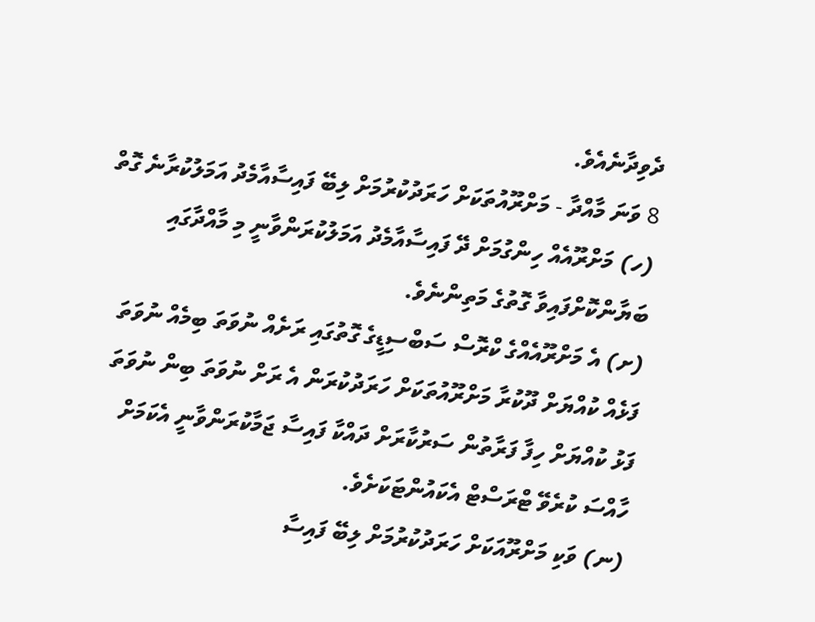ދެވިދާނެއެވެ.
8 ވަނަ މާއްދާ - މަށްރޫއުތަކަށް ހަރަދުކުރުމަށް ލިބޭ ފައިސާއާމެދު އަމަލުކުރާނެ ގޮތް
(ހ) މަށްރޫއެއް ހިންގުމަށް ދޭ ފައިސާއާމެދު އަމަލުކުރަންވާނީ މި މާއްދާގައި ބަޔާންކޮށްފައިވާ ގޮތުގެ މަތިންނެވެ.
(ށ) އެ މަށްރޫއެއްގެ ކްރޮސް ސަބްސިޑީގެ ގޮތުގައި ރަށެއް ނުވަތަ ބިމެއް ނުވަތަ ފަޅެއް ކުއްޔަށް ދޫކުރާ މަށްރޫއުތަކަށް ހަރަދުކުރަން އެ ރަށް ނުވަތަ ބިން ނުވަތަ ފަޅު ކުއްޔަށް ހިފާ ފަރާތުން ސަރުކާރަށް ދައްކާ ފައިސާ ޖަމާކުރަންވާނީ އެކަމަށް
ހާއްސަ ކުރެވޭ ޓްރަސްޓް އެކައުންޓަކަށެވެ.
(ނ) ވަކި މަށްރޫއަކަށް ހަރަދުކުރުމަށް ލިބޭ ފައިސާ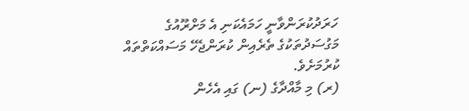ހަރަދުކުރަންވާނީ ހަމައެކަނި އެ މަށްރޫއުގެ މަގުސަދުތަކުގެ ތެރެއިން ކުރަންޖެހޭ މަސައްކަތްތައް ކުރުމަށެވެ.
(ރ) މި މާއްދާގެ (ނ) ގައި އެހެން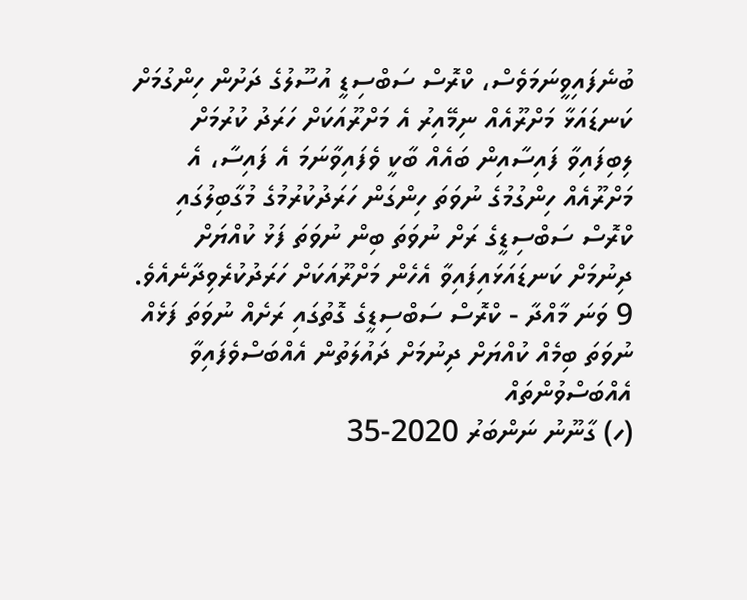ބުނެފައިވީނަމަވެސް، ކްރޮސް ސަބްސިޑީ އުސޫލުގެ ދަށުން ހިންގުމަށް ކަނޑައަޅާ މަށްރޫއެއް ނިމޭއިރު އެ މަށްރޫއަކަށް ހަރަދު ކުރުމަށް ލިބިފައިވާ ފައިސާއިން ބައެއް ބާކީ ވެފައިވާނަމަ އެ ފައިސާ، އެ މަށްރޫއެއް ހިންގުމުގެ ނުވަތަ ހިންގަން ހަރަދުކުރުމުގެ މުގާބިލުގައި ކްރޮސް ސަބްސިޑީގެ ރަށް ނުވަތަ ބިން ނުވަތަ ފަޅު ކުއްޔަށް ދިނުމަށް ކަނޑައަޅައިފައިވާ އެހެން މަށްރޫއަކަށް ހަރަދުކުރެވިދާނެއެވެ.
9 ވަނަ މާއްދާ - ކްރޮސް ސަބްސިޑީގެ ގޮތުގައި ރަށެއް ނުވަތަ ފަޅެއް ނުވަތަ ބިމެއް ކުއްޔަށް ދިނުމަށް ދައުލަތުން އެއްބަސްވެފައިވާ އެއްބަސްވުންތައް
(ހ) ގާނޫނު ނަންބަރު 2020-35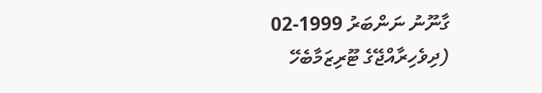ގާނޫނު ނަންބަރު 1999-02 (ދިވެހިރާއްޖޭގެ ޓޫރިޒަމާބެހޭ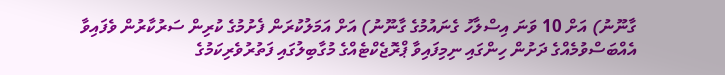ގާނޫނު) އަށް 10 ވަނަ އިސްލާހު ގެނައުމުގެ ގާނޫނު) އަށް އަމަލުކުރަން ފެށުމުގެ ކުރިން ސަރުކާރުން ވެފައިވާ އެއްބަސްވުމެއްގެ ދަށުން ހިންގައި ނިމިފައިވާ ޕްރޮޖެކްޓެއްގެ މުގާބިލުގައި ފަތުރުވެރިކަމުގެ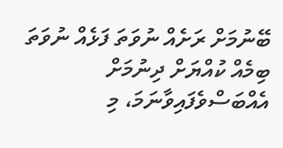ބޭނުމަށް ރަށެއް ނުވަތަ ފަޅެއް ނުވަތަ ބިމެއް ކުއްޔަށް ދިނުމަށް އެއްބަސްވެފައިވާނަމަ، މި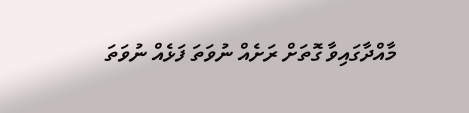މާއްދާގައިވާ ގޮތަށް ރަށެއް ނުވަތަ ފަޅެއް ނުވަތަ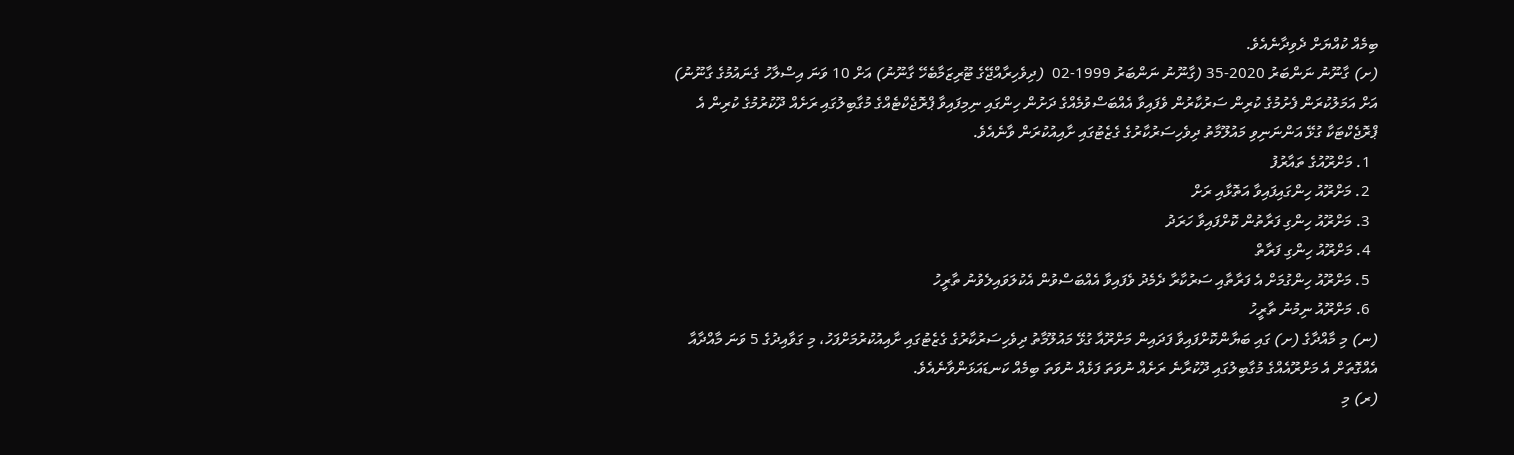ބިމެއް ކުއްޔަށް ދެވިދާނެއެވެ.
(ށ) ގާނޫނު ނަންބަރު 2020-35 (ގާނޫނު ނަންބަރު 1999-02  (ދިވެހިރާއްޖޭގެ ޓޫރިޒަމާބެހޭ ގާނޫނު) އަށް 10 ވަނަ އިސްލާހު ގެނައުމުގެ ގާނޫނު) އަށް އަމަލުކުރަން ފެށުމުގެ ކުރިން ސަރުކާރުން ވެފައިވާ އެއްބަސްވުމެއްގެ ދަށުން ހިންގައި ނިމިފައިވާ ޕްރޮޖެކްޓެއްގެ މުގާބިލުގައި ރަށެއް ދޫކުރުމުގެ ކުރިން އެ ޕްރޮޖެކްޓަކާ ގުޅޭ އަންނަނިވި މައުލޫމާތު ދިވެހިސަރުކާރުގެ ގެޒެޓުގައި ށާއިއުކުރަން ވާނެއެވެ.
  1. މަށްރޫއުގެ ތައާރުފު
  2. މަށްރޫއު ހިންގައިފައިވާ އަތޮޅާއި ރަށް
  3. މަށްރޫއު ހިންގި ފަރާތުން ކޮށްފައިވާ ހަރަދު
  4. މަށްރޫއު ހިންގި ފަރާތް
  5. މަށްރޫއު ހިންގުމަށް އެ ފަރާތާއި ސަރުކާރާ ދެމެދު ވެފައިވާ އެއްބަސްވުން އެކުލަވައިލެވުނު ތާރީހު
  6. މަށްރޫއު ނިމުނު ތާރީހު
(ނ) މި މާއްދާގެ (ށ) ގައި ބަޔާންކޮށްފައިވާ ފަދައިން މަށްރޫއާ ގުޅޭ މައުލޫމާތު ދިވެހިސަރުކާރުގެ ގެޒެޓުގައި ށާއިއުކުރުމަށްފަހު، މި ގަވާއިދުގެ 5 ވަނަ މާއްދާއާ އެއްގޮތަށް އެ މަށްރޫއެއްގެ މުގާބިލުގައި ދޫކުރާނެ ރަށެއް ނުވަތަ ފަޅެއް ނުވަތަ ބިމެއް ކަނޑައަޅަންވާނެއެވެ.
(ރ) މި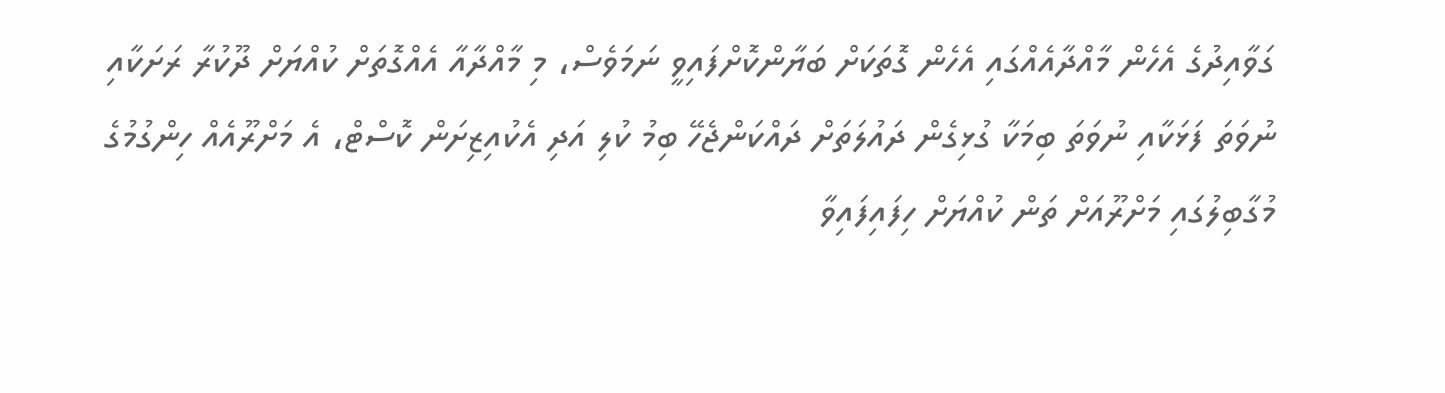ގަވާއިދުގެ އެހެން މާއްދާއެއްގައި އެހެން ގޮތަކަށް ބަޔާންކޮށްފައިވީ ނަމަވެސް، މި މާއްދާއާ އެއްގޮތަށް ކުއްޔަށް ދޫކުރާ ރަށަކާއި ނުވަތަ ފަޅަކާއި ނުވަތަ ބިމަކާ ގުޅިގެން ދައުލަތަށް ދައްކަންޖެހޭ ބިމު ކުލި އަދި އެކުއިޒިށަން ކޮސްޓް، އެ މަށްރޫއެއް ހިންގުމުގެ މުގާބިލުގައި މަށްރޫއަށް ތަން ކުއްޔަށް ހިފައިފައިވާ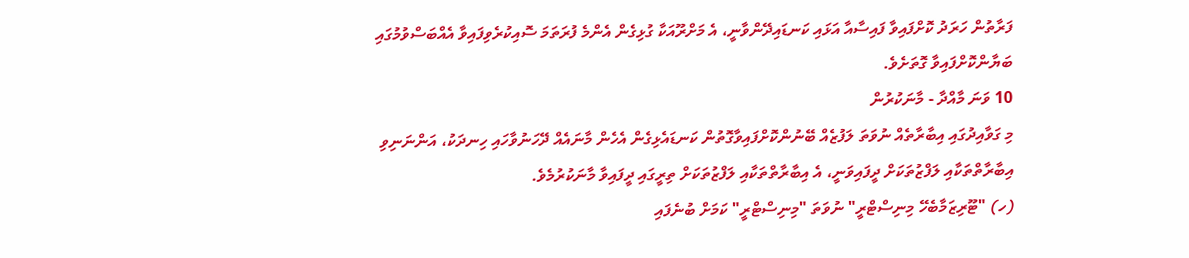ފަރާތުން ހަރަދު ކޮށްފައިވާ ފައިސާއާ އަޅައި ކަނޑައިދޭންވާނީ، އެ މަށްރޫއަކާ ގުޅިގެން އެންމެ ފުރަތަމަ ސޮއިކުރެވިފައިވާ އެއްބަސްވުމުގައި ބަޔާންކޮށްފައިވާ ގޮތަށެވެ.
10 ވަނަ މާއްދާ - މާނަކުރުން
މި ގަވާއިދުގައި އިބާރާތެއް ނުވަތަ ލަފުޒެއް ބޭނުންކޮށްފައިވާގޮތުން ކަނޑައެޅިގެން އެހެން މާނައެއް ދޭހަނުވާހައި ހިނދަކު، އަންނަނިވި އިބާރާތްތަކާއި ލަފްޒުތަކަށް ދީފައިވަނީ، އެ އިބާރާތްތަކާއި ލަފްޒުތަކަށް ތިރީގައި ދީފައިވާ މާނަކުރުމެވެ.
(ހ) "ޓޫރިޒަމާބެހޭ މިނިސްޓްރީ" ނުވަތަ "މިނިސްޓްރީ" ކަމަށް ބުނެފައި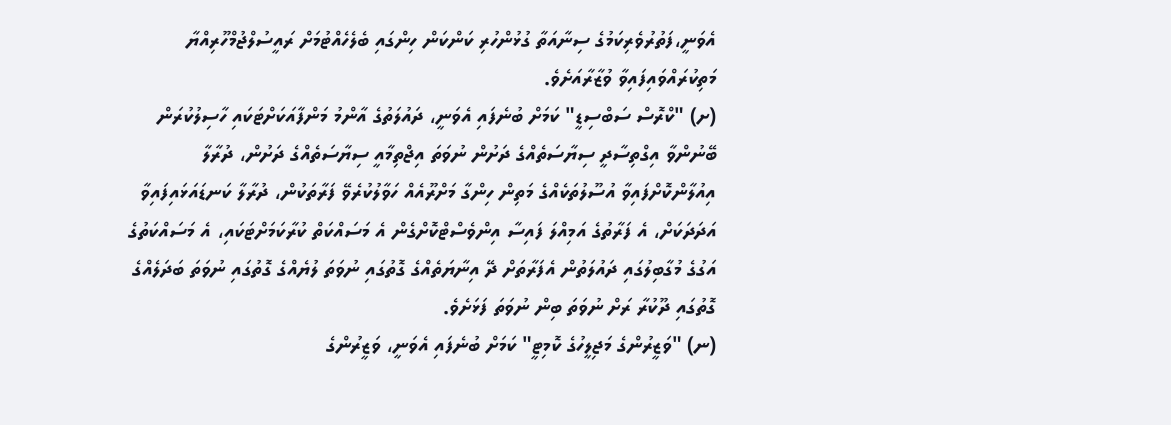އެވަނީ،ފަތުރުވެރިކަމުގެ ސިނާއަތާ ގުޅުންހުރި ކަންކަން ހިންގައި ބެލެހެއްޓުމަށް ރައީސުލްޖުމްހޫރިއްޔާ މަތިކުރައްވައިފައިވާ ވުޒާރާއަށެވެ.
(ށ) "ކްރޮސް ސަބްސިޑީ" ކަމަށް ބުނެފައި އެވަނީ، ދައުލަތުގެ އާންމު މަންފާއަކަށްޓަކައި ހާސިލުކުރަން ބޭނުންވާ އިގްތިސާދީ ސިޔާސަތެއްގެ ދަށުން ނުވަތަ އިޖްތިމާއީ ސިޔާސަތެއްގެ ދަށުން، ދުރާލާ އިއުލާންކޮށްފައިވާ އުސޫލުތަކެއްގެ މަތިން ހިންގާ މަށްރޫއެއް ހަވާލުކުރެވޭ ފަރާތަކުން، ދުރާލާ ކަނޑައަޅައިފައިވާ އަދަދަކަށް، އެ ފަރާތުގެ އަމިއްލަ ފައިސާ އިންވެސްޓްކޮށްގެން އެ މަސައްކަތް ކުރާކަމަށްޓަކައި، އެ މަސައްކަތުގެ އަގުގެ މުގާބިލުގައި ދައުލަތުން އެފަރާތަށް ދޭ އިނާޔަތެއްގެ ގޮތުގައި ނުވަތަ ލުޔެއްގެ ގޮތުގައި ނުވަތަ ބަދަލެއްގެ ގޮތުގައި ދޫކުރާ ރަށް ނުވަތަ ބިން ނުވަތަ ފަޅަށެވެ.
(ނ) "ވަޒީރުންގެ މަޖިލީހުގެ ކޮމިޓީ" ކަމަށް ބުނެފައި އެވަނީ، ވަޒީރުންގެ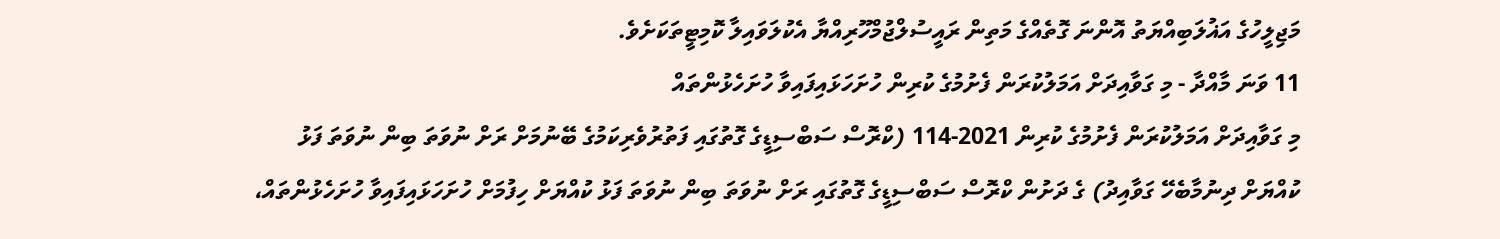މަޖިލީހުގެ އަޣުލަބިއްޔަތު އޮންނަ ގޮތެއްގެ މަތިން ރައީސުލްޖުމްހޫރިއްޔާ އެކުލަވައިލާ ކޮމިޓީތަކަށެވެ.
11 ވަނަ މާއްދާ - މި ގަވާއިދަށް އަމަލުކުރަން ފެށުމުގެ ކުރިން ހުށަހަޅައިފައިވާ ހުށަހެޅުންތައް
މި ގަވާއިދަށް އަމަލުކުރަން ފެށުމުގެ ކުރިން 2021-114 (ކްރޮސް ސަބްސިޑީގެ ގޮތުގައި ފަތުރުވެރިކަމުގެ ބޭނުމަށް ރަށް ނުވަތަ ބިން ނުވަތަ ފަޅު ކުއްޔަށް ދިނުމާބެހޭ ގަވާއިދު) ގެ ދަށުން ކްރޮސް ސަބްސިޑީގެ ގޮތުގައި ރަށް ނުވަތަ ބިން ނުވަތަ ފަޅު ކުއްޔަށް ހިފުމަށް ހުށަހަޅައިފައިވާ ހުށަހެޅުންތައް،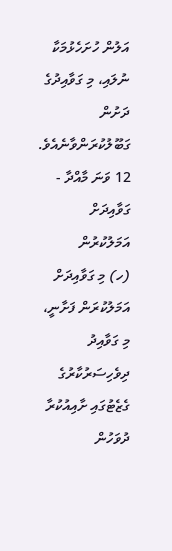އަލުން ހުށަހެޅުމަކާ ނުލައި، މި ގަވާއިދުގެ ދަށުން ގަބޫލުކުރަންވާނެއެވެ.
12 ވަނަ މާއްދާ - ގަވާއިދަށް އަމަލުކުރުން
(ހ) މި ގަވާއިދަށް އަމަލުކުރަން ފަށާނީ، މި ގަވާއިދު ދިވެހިސަރުކާރުގެ ގެޒެޓުގައި ށާއިއުކުރާ ދުވަހުން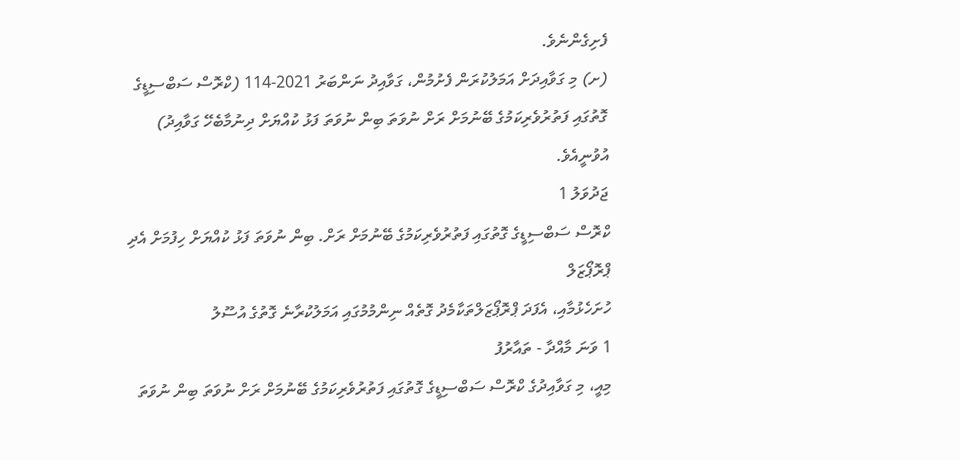ފެށިގެންނެވެ.
(ށ) މި ގަވާއިދަށް އަމަލުކުރަން ފެށުމުން، ގަވާއިދު ނަންބަރު 2021-114 (ކްރޮސް ސަބްސިޑީގެ ގޮތުގައި ފަތުރުވެރިކަމުގެ ބޭނުމަށް ރަށް ނުވަތަ ބިން ނުވަތަ ފަޅު ކުއްޔަށް ދިނުމާބެހޭ ގަވާއިދު) އުވުނީއެވެ.
ޖަދުވަލު 1
ކްރޮސް ސަބްސިޑީގެ ގޮތުގައި ފަތުރުވެރިކަމުގެ ބޭނުމަށް ރަށް. ބިން ނުވަތަ ފަޅު ކުއްޔަށް ހިފުމަށް އެދި ޕްރޮޕޯޒަލް
ހުށަހެޅުމާއި، އެފަދަ ޕްރޮޕޯޒަލްތަކާމެދު ގޮތެއް ނިންމުމުގައި އަމަލުކުރާނެ ގޮތުގެ އުސޫލު
1 ވަނަ މާއްދާ - ތައާރުފު
މިއީ، މި ގަވާއިދުގެ ކްރޮސް ސަބްސިޑީގެ ގޮތުގައި ފަތުރުވެރިކަމުގެ ބޭނުމަށް ރަށް ނުވަތަ ބިން ނުވަތަ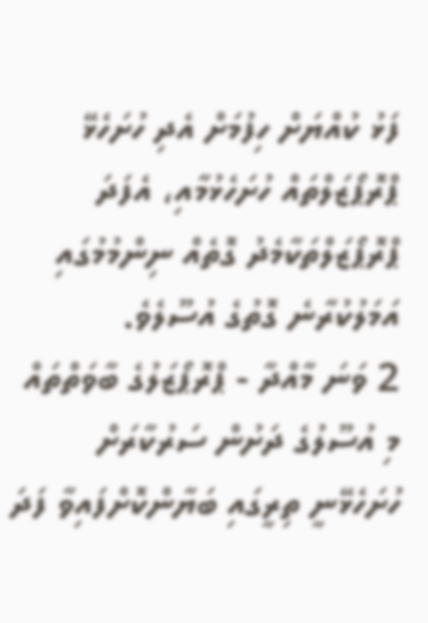ފަޅު ކުއްޔަށް ހިފުމަށް އެދި ހުށަހެޅޭ ޕްރޮޕޯޒަލްތައް ހުށަހެޅުމާއި، އެފަދަ ޕްރޮޕޯޒަލްތަކާމެދު ގޮތެއް ނިންމުމުގައި އަމަލުކުރާނެ ގޮތުގެ އުސޫލެވެ.
2 ވަނަ މާއްދާ - ޕްރޮޕޯޒަލުގެ ބާވަތްތައް
މި އުސޫލުގެ ދަށުން ސަރުކާރަށް ހުށަހެޅޭނީ ތިރީގައި ބަޔާންކޮށްފައިވާ ފަދަ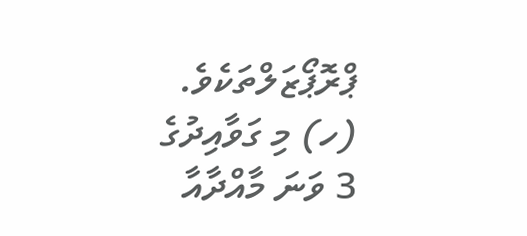ޕްރޮޕޯޒަލްތަކެވެ.
(ހ) މި ގަވާއިދުގެ 3 ވަނަ މާއްދާއާ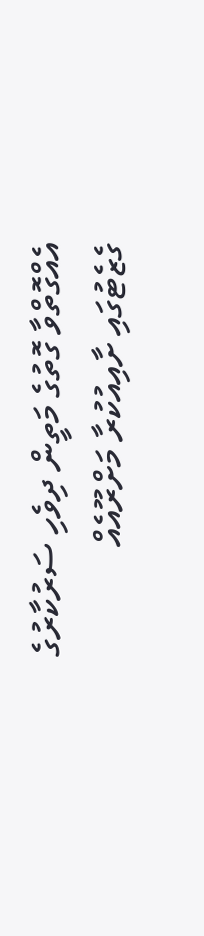އެއްގޮތްވާ ގޮތުގެ މަތީން ދިވެހި ސަރުކާރުގެ ގެޒެޓުގައި ށާއިއުކުރާ މަށްރޫއެއް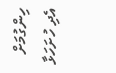ހިންގުމަށް އެދި ހުށަހަޅާ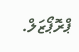ޕްރޮޕޯޒަލް.